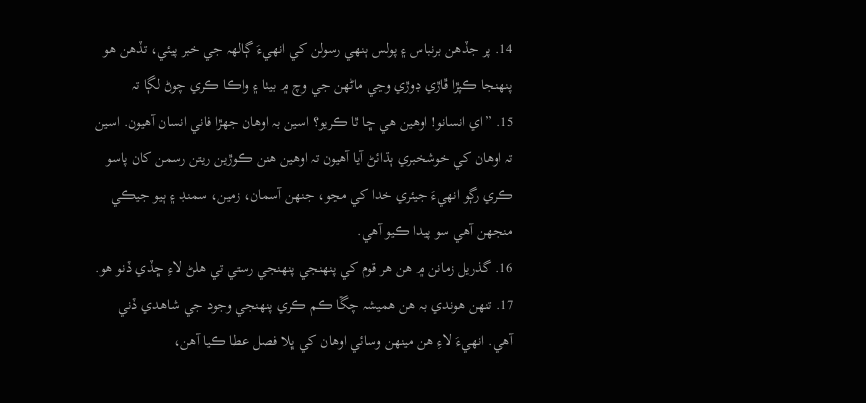14. پر جڏھن برنباس ۽ پولس ٻنھي رسولن کي انھيءَ ڳالھہ جي خبر پيئي، تڏھن ھو پنھنجا ڪپڙا ڦاڙي ڊوڙي وڃي ماڻھن جي وچ ۾ بيٺا ۽ واڪا ڪري چوڻ لڳا تہ
15. ”اي انسانو! اوھين ھي ڇا ٿا ڪريو؟ اسين بہ اوھان جھڙا فاني انسان آھيون. اسين تہ اوھان کي خوشخبري ٻڌائڻ آيا آھيون تہ اوھين ھنن ڪوڙين ريتن رسمن کان پاسو ڪري رڳو انھيءَ جيئري خدا کي مڃو، جنھن آسمان، زمين، سمنڊ ۽ ٻيو جيڪي منجھن آھي سو پيدا ڪيو آھي.
16. گذريل زمانن ۾ ھن ھر قوم کي پنھنجي پنھنجي رستي تي ھلڻ لاءِ ڇڏي ڏنو ھو.
17. تنھن ھوندي بہ ھن ھميشہ چڱا ڪم ڪري پنھنجي وجود جي شاھدي ڏني آھي. انھيءَ لاءِ ھن مينھن وسائي اوھان کي ڀلا فصل عطا ڪيا آھن،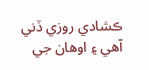ڪشادي روزي ڏني آھي ۽ اوھان جي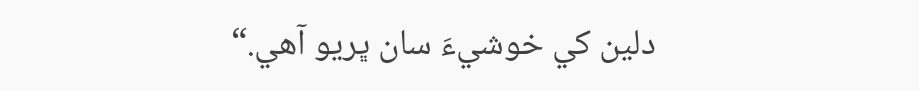دلين کي خوشيءَ سان ڀريو آھي.“